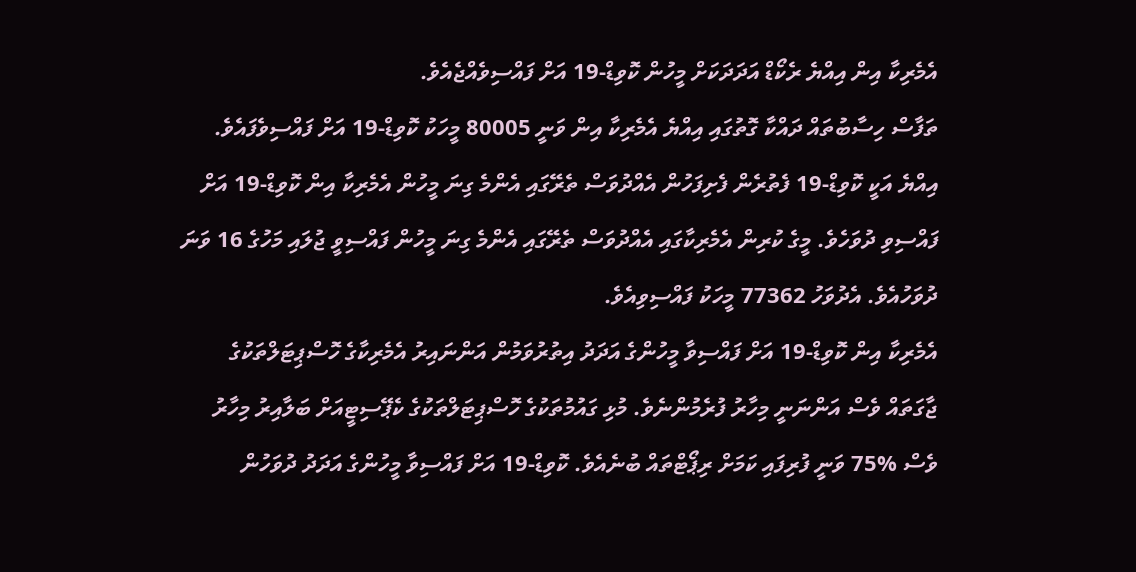އެމެރިކާ އިން އިއްޔެ ރެކޯޑް އަދަދަކަށް މީހުން ކޮވިޑް-19 އަށް ފައްސިވެއްޖެއެވެ.
ތަފާސް ހިސާބުތައް ދައްކާ ގޮތުގައި އިއްޔެ އެމެރިކާ އިން ވަނީ 80005 މީހަކު ކޮވިޑް-19 އަށް ފައްސިވެފައެވެ. އިއްޔެ އަކީ ކޮވިޑް-19 ފެތުރެން ފެށިފަހުން އެއްދުވަސް ތެރޭގައި އެންމެ ގިނަ މީހުން އެމެރިކާ އިން ކޮވިޑް-19 އަށް ފައްސިވި ދުވަހެވެ. މީގެ ކުރިން އެމެރިކާގައި އެއްދުވަސް ތެރޭގައި އެންމެ ގިނަ މީހުން ފައްސިވީ ޖުލައި މަހުގެ 16 ވަނަ ދުވަހުއެވެ. އެދުވަހު 77362 މީހަކު ފައްސިވިއެވެ.
އެމެރިކާ އިން ކޮވިޑް-19 އަށް ފައްސިވާ މީހުންގެ އަދަދު އިތުރުވަމުން އަންނައިރު އެމެރިކާގެ ހޮސްޕިޓަލްތަކުގެ ޖާގަތައް ވެސް އަންނަނީ މިހާރު ފުރެމުންނެވެ. މުޅި ގައުމުތަކުގެ ހޮސްޕިޓަލްތަކުގެ ކެޕޭސިޓީއަށް ބަލާއިރު މިހާރު ވެސް %75 ވަނީ ފުރިފައި ކަމަށް ރިޕޯޓްތައް ބުނެއެވެ. ކޮވިޑް-19 އަށް ފައްސިވާ މީހުންގެ އަދަދު ދުވަހުން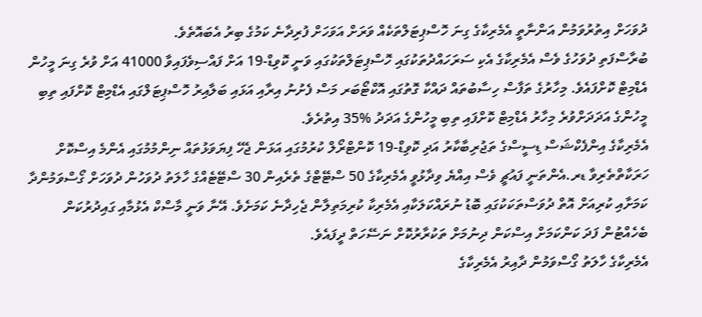ދުވަހަށް އިތުރުވަމުން އަންނާތީ އެމެރިކާގެ ގިނަ ހޮސްޕިޓަލްތަކެއް ވަރަށް އަވަހަށް ފުރިދާނެ ކަމުގެ ބިރު އެބައޮތެވެ.
ބުރާސްފަތި ދުވަހުގެ ވެސް އެމެރިކާގެ އެކި ސަރަހައްދުތަކުގައި ހޮސްޕިޓަލްތަކުގައި ވަނީ ކޮވިޑް-19 އަށް ފައްސިވެފައިވާ 41000 އަށް ވުރެ ގިނަ މީހުން އެޑްމިޓް ކޮށްފައެވެ. މިހާރުގެ ތަފާސް ހިސާބުތައް ދައްކާ ގޮތުގައި އޮކްޓޯބަރ މަސް ފެށުނު އިރާއި އަޅައި ބަލާއިރު ހޮސްޕިޓަލްގައި އެޑްމިޓް ކޮށްފައި ތިބި މީހުންގެ އަދަދަށްވުރެ މިހާރު އެޑްމިޓް ކޮށްފައި ތިބި މީހުންގެ އަދަދު %35 އިތުރެވެ.
އެމެރިކާގެ އިންފެކްޝަސް ޑިސީސްގެ ތަޖުރިބާކާރު އަދި ކޮވިޑް-19 ކޮންޓްރޯލް ކުރުމުގައި އަޅަން ޖެހޭ ފިޔަވަޅުތައް ނިންމުމުގައި އެންމެ އިސްކޮށް ހަރަކާތްތެރިވާ ޑރ.އެންތަނީ ފައުޗީ ވެސް އިއްޔެ ވިދާޅުވީ އެމެރިކާގެ 50 ސްޓޭޓްގެ ތެރެއިން 30 ސްޓޭޓެއްގެ ހާލަތު ދުވަހުން ދުވަހަށް ގޯސްވަމުންދާ ކަމަށާއި ކުރިއަށް އޮތް ދުވަސްތަކަކުގައި ބޮޑު ނުރައްކަލަކާއި އެމެރިކާ ކުރިމަތިލާން ޖެހިދާނެ ކަމަށެވެ. އޭނާ ވަނީ މާސްކް އެޅުމާއި ގައިދުރުކަން ބެހެއްޓުން ފަދަ ކަންކަމަށް އިސްކަން ދިނުމަށް ތަކުރާރުކޮށް ނަސޭހަތް ދީފައެވެ.
އެމެރިކާގެ ހާލަތު ގޯސްވަމުން ދާއިރު އެމެރިކާގެ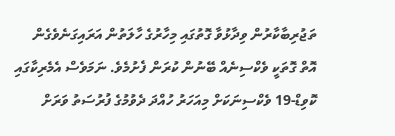ތަޖުރިބާކާރުން ވިދާޅުވާ ގޮތުގައި މިހާރުގެ ހާލަތުން އަރައިގަނެވެގެން އޮތް ގޮތަކީ ވެކްސިނެއް ބޭނުން ކުރަން ފެށުމެވެ. ނަމަވެސް އެމެރިކާގައި ކޮވިޑް-19 ވެކްސިނަކަށް މިއަހަރު ހުއްދަ ދެވުމުގެ ފުރުސަތު ވަރަށް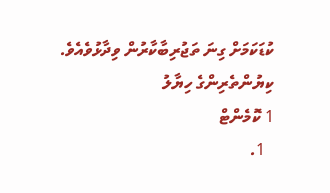ކުޑަކަމަށް ގިނަ ތަޖުރިބާކާރުން ވިދާޅުވެއެވެ.
ކިޔުންތެރިންގެ ހިޔާލު
1 ކޮމެންޓް
  1.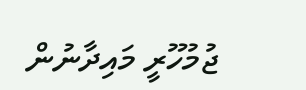ޖުމުހޫރީ މައިދާނުން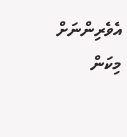އެވެރިންނަށް މިކަން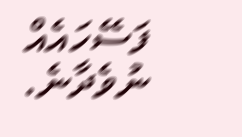ފަސޭހައެއް ނުވެދާނެ.